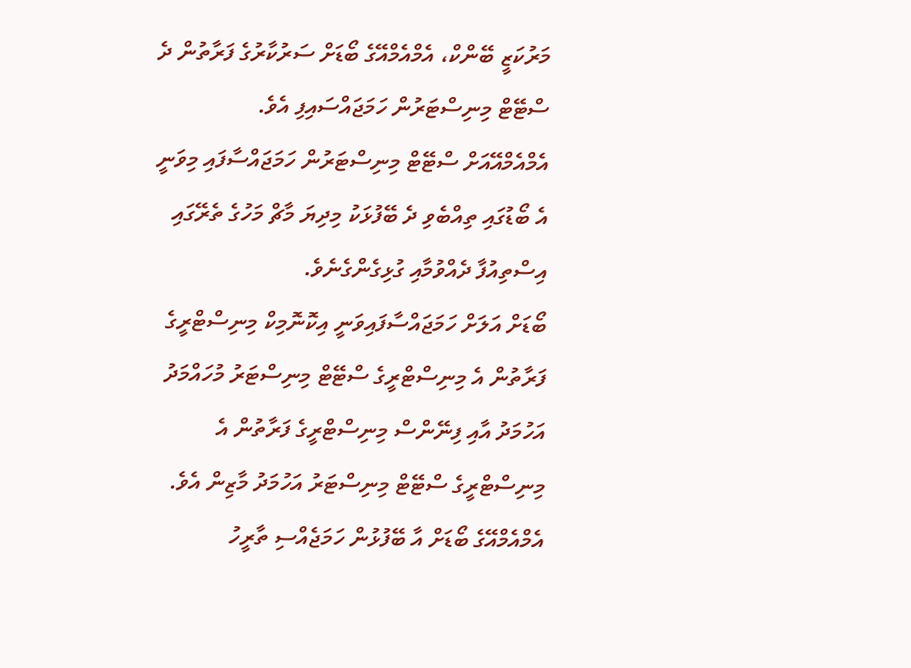މަރުކަޒީ ބޭންކް، އެމްއެމްއޭގެ ބޯޑަށް ސަރުކާރުގެ ފަރާތުން ދެ ސްޓޭޓް މިނިސްޓަރުން ހަމަޖައްސައިފި އެވެ.
އެމްއެމްއޭއަށް ސްޓޭޓް މިނިސްޓަރުން ހަމަޖައްސާފައި މިވަނީ އެ ބޯޑުގައި ތިއްބެވި ދެ ބޭފުޅަކު މިދިޔަ މާޗް މަހުގެ ތެރޭގައި އިސްތިއުފާ ދެއްވުމާއި ގުޅިގެންގެނެވެ.
ބޯޑަށް އަލަށް ހަމަޖައްސާފައިވަނީ އިކޮނޮމިކް މިނިސްޓްރީގެ ފަރާތުން އެ މިނިސްޓްރީގެ ސްޓޭޓް މިނިސްޓަރު މުހައްމަދު އަހުމަދު އާއި ފިނޭންސް މިނިސްޓްރީގެ ފަރާތުން އެ މިނިސްޓްރީގެ ސްޓޭޓް މިނިސްޓަރު އަހުމަދު މާޒިން އެވެ.
އެމްއެމްއޭގެ ބޯޑަށް އާ ބޭފުޅުން ހަމަޖެއްސި ތާރީހު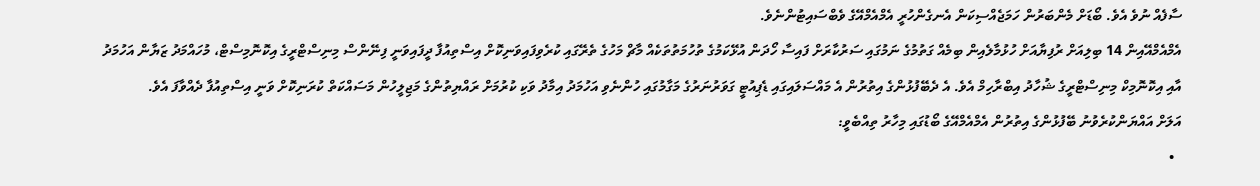ސާފެއް ނުވެ އެވެ. ބޯޑަށް މެންބަރުން ހަމަޖެއްސިކަން އެނގެންހުރީ އެމްއެމްއޭގެ ވެބްސައިޓުންނެވެ.
އެމްއެމްއޭއިން 14 ބިލިއަށް ރުފިޔާއަށް ހުޅުމާލެއިން ބިމެއް ގަތުމުގެ ނަމުގައި ސަރުކާރަށް ފައިސާ ހޯދަން އުޅޭކަމުގެ ތުހުމަތުތަކެއް މާޗް މަހުގެ ތެރޭގައި ކުރެވިފައިވަނިކޮށް އިސްތިއުފާ ދީފައިވަނީ ފިނޭންސް މިނިސްޓްރީގެ އިކޮނޮމިސްޓް، މުހައްމަދު ޒަޔާން އަހުމަދު އާއި އިކޮނޮމިކް މިނިސްޓްރީގެ ޝުހާދު އިބްރާހިމް އެވެ. އެ ދެބޭފުޅުންގެ އިތުރުން އެ މައްސަލައިގައި ޑެޕިއުޓީ ގަވަރުނަރުގެ މަގާމުގައި ހުންނެވި އަހުމަދު އިމާދު ވަކި ކުރުމަށް ރައްޔިތުންގެ މަޖިލީހުން މަސައްކަތް ކުރަނިކޮށް ވަނީ އިސްތިއުފާ ދެއްވާފަ އެވެ.
އަލަށް އައްޔަންކުރެވުނު ބޭފުޅުންގެ އިތުރުން އެމްއެމްއޭގެ ބޯޑުގައި މިހާރު ތިއްބެވީ:
  •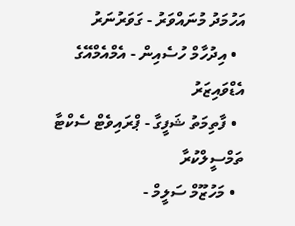އަހުމަދު މުނައްވަރު - ގަވަރުނަރު
  • އިދުހާމް ހުސެއިން - އެމްއެމްއޭގެ އެޑްވައިޒަރު
  • ފާތިމަތު ޝަފީގާ - ޕްރައިވެޓް ސެކްޓާ ތަމްސީލްކުރާ
  • މަހުޒޫމް ސަލީމް -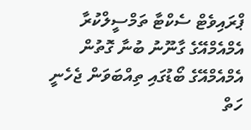ޕްރައިވެޓް ސެކްޓާ ތަމްސީލްކުރާ
އެމްއެމްއޭގެ ގާނޫނު ބުނާ ގޮތުން އެމްއެމްއޭގެ ބޯޑުގައި ތިއްބަވަން ޖެހެނީ ހަތް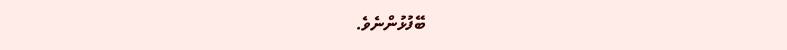ބޭފުޅުންނެވެ.